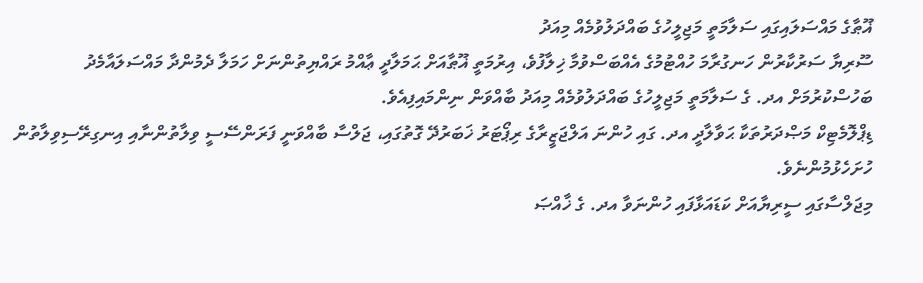ޣޫޠާގެ މައްސަލައިގައި ސަލާމަތީ މަޖިލީހުގެ ބައްދަލުވުމެއް މިއަދު
ސޫރިޔާ ސަރުކާރުން ހަނގުރާމަ ހުއްޓުމުގެ އެއްބަސްވުމާ ޚިލާފުވެ، އިރުމަތީ ޣޫޠާއަށް ޙަމަލާދީ ޢާއްމު ރައްޔިތުންނަށް ހަމަލާ ދެމުންދާ މައްސަލައާމެދު ބަހުސްކުރުމަށް އދ. ގެ ސަލާމަތީ މަޖިލީހުގެ ބައްދަލުވުމެއް މިއަދު ބާއްވަން ނިންމައިފިއެވެ.
ޑިޕްލޮމެޓިކް މަޞްދަރުތަކާ ޙަވާލާދީ އދ. ގައި ހުންނަ އަލްޖަޒީރާގެ ރިޕޯޓަރު ޚަބަރުދޭ ގޮތުގައި، ޖަލްސާ ބާއްވަނީ ފަރަންސޭސީ ވިލާތުންނާއި އިނގިރޭސިވިލާތުން ހުށަހެޅުމުންނެވެ.
މިޖަލްސާގައި ސީރިޔާއަށް ކަޑައަޅާފައި ހުންނަވާ އދ. ގެ ޚާއްޞަ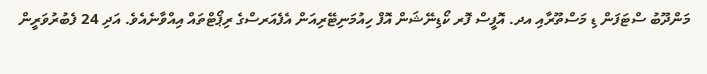މަންދޫބު ސްޓަފަން ޑި މަސްތޫރާއި އދ. އޮފީސް ފޮރ ކޯޑިނޭޝަން އޮފް ހިއުމަނިޓޭރިއަން އެފެއަރސްގެ ރިޕޯޓްތައް އިއްވާނެއެވެ. އަދި 24 ފެބުރުވަރީން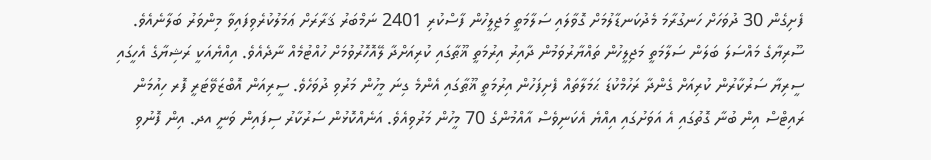ފެށިގެން 30 ދުވަހަށް ހަނގުރާމަ މެދުކަނޑާލުމަށް ގޮވާލައި ސަލާމަތީ މަޖިލީހުން ފާސްކުރި 2401 ނަމްބަރު ޤަރާރަށް ޢަމަލުކުރެވިފައިވާ މިންވަރު ބަލާނެއެވެ.
ސޫރިޔާގެ މައްސަލަ ބަލަން ސަލާމަތީ މަޖިލީހުން ތައްޔާރުވަމުން ދާއިރު އިރުމަތީ ޣޫޠާގައި ކުރިއަށްދާ ލޭއޮހޮރުވުމަށް ހުއްޓުމެއް ނާދެއެވެ. އިއްޔެއަކީ ރަޝިޔާގެ އެހީގައި ސީރިޔާ ސަރުކާރުން ކުރިއަށް ގެންދާ ރަހުމްކުޑަ ޙަމަލާތައް ފެށިފަހުން އިރުމަތީ ޣޫޠާގައި އެންމެ ގިނަ މީހުން މަރުވި ދުވަހެވެ. ސީރިއަން އޮބްޒަވޭޓަރީ ފޮރ ހިއުމަން ރައިޓްސް އިން ބުނާ ގޮތުގައި އެ އަވަށުގައި އިއްޔެ އެކަނިވެސް އާއްމުންގެ 70 މީހުން މަރުވިއެވެ. އަނެއްކޮޅުން ސަރުކާރު ސިފައިން ވަނީ އދ. އިން ފޮނުވި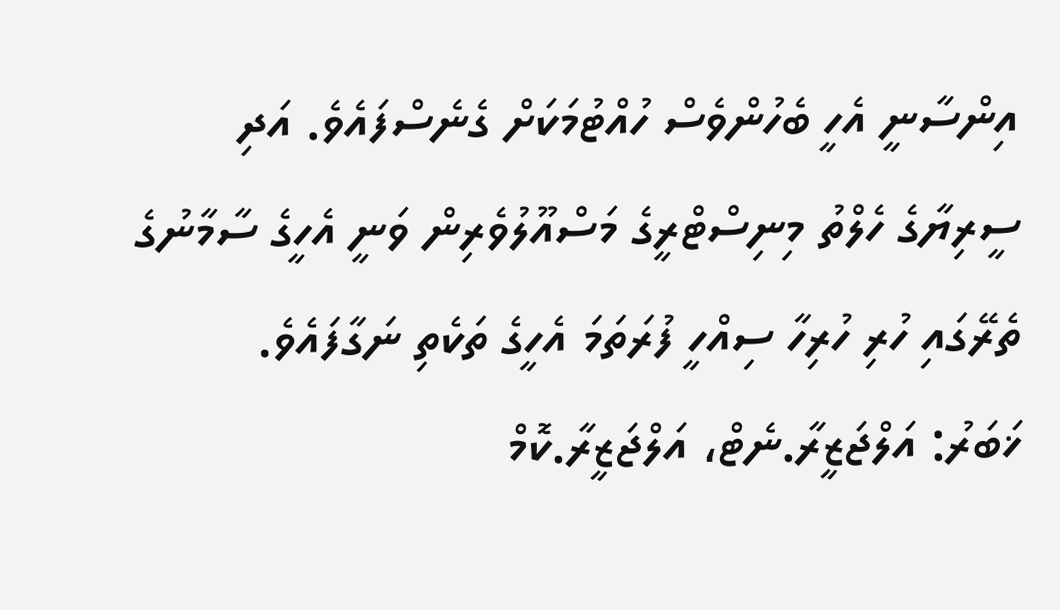އިންސާނީ އެހީ ބެހުންވެސް ހުއްޓުމަކަށް ގެނެސްފައެވެ. އަދި ސީރިޔާގެ ހެލްތު މިނިސްޓްރީގެ މަސްއޫލުވެރިން ވަނީ އެހީގެ ސާމާނުގެ ތެރޭގައި ހުރި ހުރިހާ ސިއްހީ ފުރަތަމަ އެހީގެ ތަކެތި ނަގާފައެވެ.
ޚަބަރު: އަލްޖަޒީރާ.ނެޓް، އަލްޖަޒީރާ.ކޮމް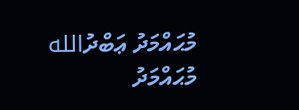މުޙައްމަދު ޢަބްދުالله
މުޙައްމަދު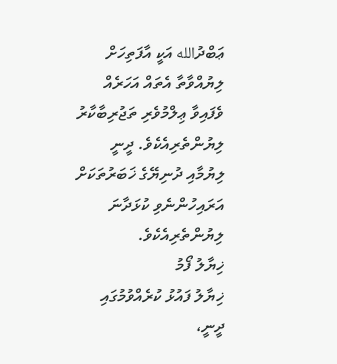ޢަބްދުالله އަކީ އާފަތިހަށް ލިޔުއްވާތާ އެތައް އަހަރެއް ވެފައިވާ ޢިލްމުވެރި ތަޖުރިބާކާރު ލިޔުންތެރިއެކެވެ. ދީނީ ލިޔުމާއި ދުނިޔޭގެ ޚަބަރުތަކަށް އަރައިހުންނެވި ކުޅަދާނަ ލިޔުންތެރިއެކެވެ.
ޚިޔާލު ފޯމު
ޚިޔާލު ފައުޅު ކުރެއްވުމުގައި ދީނީ،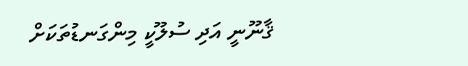ޤާނޫނީ އަދި ސުލޫކީ މިންގަނޑުތަކަށް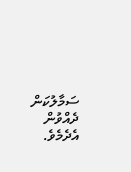ސަމާލުކަން ދެއްވުން އެދެމެވެ.